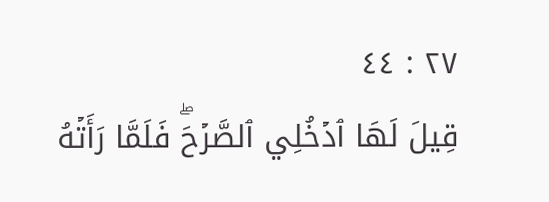٢٧ : ٤٤
قِيلَ لَهَا ٱدۡخُلِي ٱلصَّرۡحَۖ فَلَمَّا رَأَتۡهُ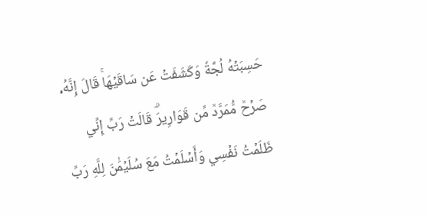حَسِبَتۡهُ لُجَّةٗ وَكَشَفَتۡ عَن سَاقَيۡهَاۚ قَالَ إِنَّهُۥ صَرۡحٞ مُّمَرَّدٞ مِّن قَوَارِيرَۗ قَالَتۡ رَبِّ إِنِّي ظَلَمۡتُ نَفۡسِي وَأَسۡلَمۡتُ مَعَ سُلَيۡمَٰنَ لِلَّهِ رَبِّ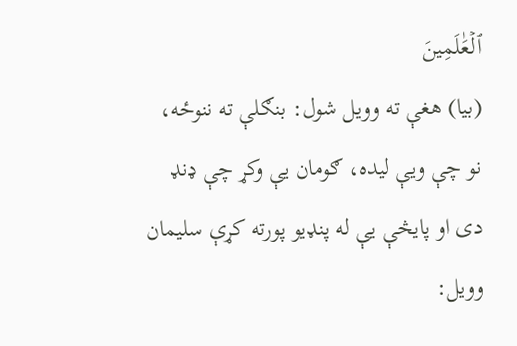ٱلۡعَٰلَمِينَ
(بيا) هغې ته وويل شول: بنګلې ته ننوځه، نو چې ويې ليده، ګومان يې وكړ چې ډنډ دى او پايڅې يې له پنډيو پورته كړې سليمان وويل: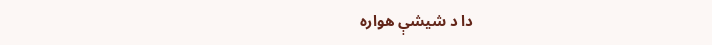دا د شيشې هواره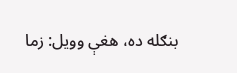بنګله ده، هغې وويل: زما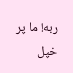ربه! ما پر خپل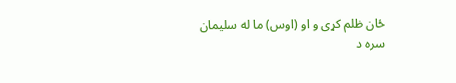ځان ظلم كړى و او (اوس) ما له سليمان سره د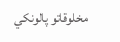مخلوقاتو پالونكي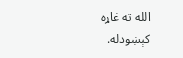الله ته غاړه كېښودله.